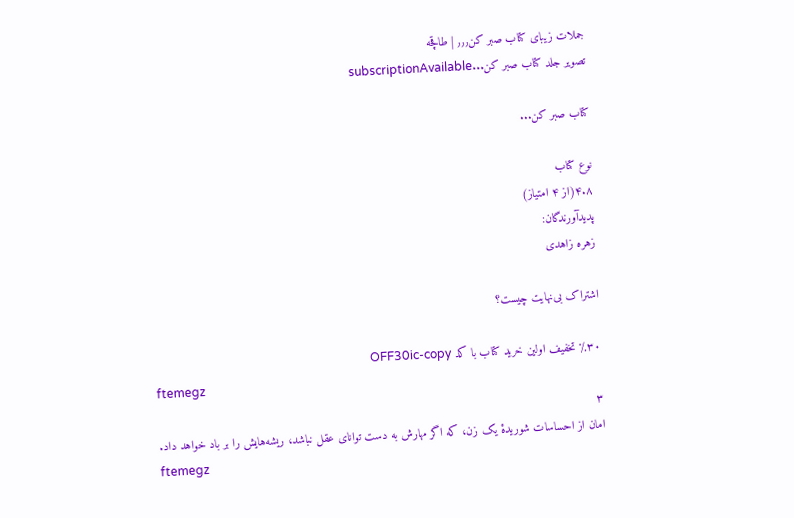جملات زیبای کتاب صبر کن٫٫٫ | طاقچه
تصویر جلد کتاب صبر کن...subscriptionAvailable

کتاب صبر کن...

نوع کتاب
۴.۸(از ۴ امتیاز)
پدیدآورندگان:
زهره زاهدی

اشتراک بی‌نهایت چیست؟

٪۳۰ تخفیف اولین خرید کتاب با کد OFF30ic-copy
ftemegz
۳
امان از احساسات شوریدهٔ یک زن، که اگر مهارش به دست توانای عقل نباشد، ریشه‌هایش را بر باد خواهد داد.
ftemegz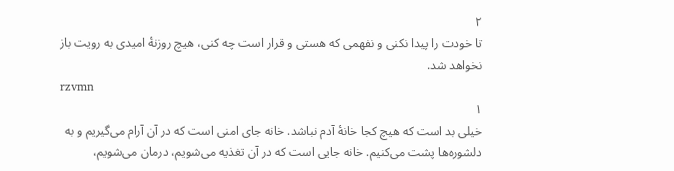۲
تا خودت را پیدا نکنی و نفهمی که هستی و قرار است چه کنی، هیچ روزنهٔ امیدی به رویت باز نخواهد شد.
rzvmn
۱
خیلی بد است که هیچ کجا خانهٔ آدم نباشد. خانه جای امنی است که در آن آرام می‌گیریم و به دلشوره‌ها پشت می‌کنیم. خانه جایی است که در آن تغذیه می‌شویم، درمان می‌شویم،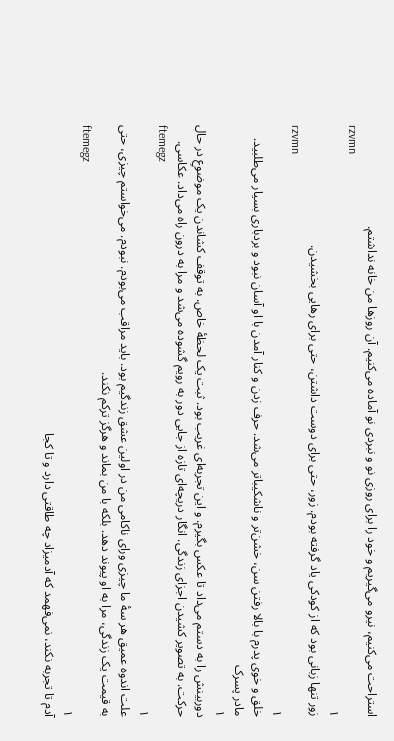استراحت می‌کنیم، نیرو می‌گیریم و خود را برای روزی نو و نبردی نو آماده می‌کنیم. آن روزها من خانه نداشتم.
rzvmn
۱
زور تنها زبانی بود که از کودکی یاد گرفته بودم. زور، حتی برای دوست داشتن، حتی برای رهایی بخشیدن.
rzvmn
۱
خلق و خوی پدرم با بالا رفتن سن، خشن‌تر و ناشکیباتر می‌شد. حرف زدن و کنار آمدن با او آسان نبود و بردباری بسیار می‌طلبید.
مادر پسرک
۱
دوربینش را به دستم می‌داد تا عکس بگیرم. و این تجربه‌ای غریب بود. ثبت یک لحظهٔ خاص. به توقف کشاندن یک موضوعِ در حال حرکت. به تصویر کشیدن اجزای زندگی. انگار دریچه‌ای تازه از جایی دور به رویم گشوده می‌شد و مرا به درون راه می‌داد. عکاسی.
ftemegz
۱
علت اندوه عمیق هر سهٔ ما چیزی ورای ناکامی من در اولین عشق زندگیم بود. باید مراقب می‌بودم. نبودم. می‌خواستم چیزی، حتی به قیمت یک زندگی، مرا به او پیوند دهد. بلکه با من بماند و هرگز ترکم نکند.
ftemegz
۱
آدم تا تجربه نکند، نمی‌فهمد که آدمیزاد چه طاقتی دارد و تا کجا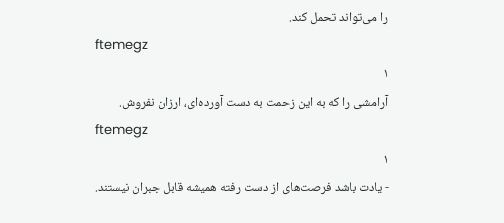را می‌تواند تحمل کند.
ftemegz
۱
آرامشی را که به این زحمت به دست آورده‌ای، ارزان نفروش.
ftemegz
۱
- یادت باشد فرصت‌های از دست رفته همیشه قابل جبران نیستند.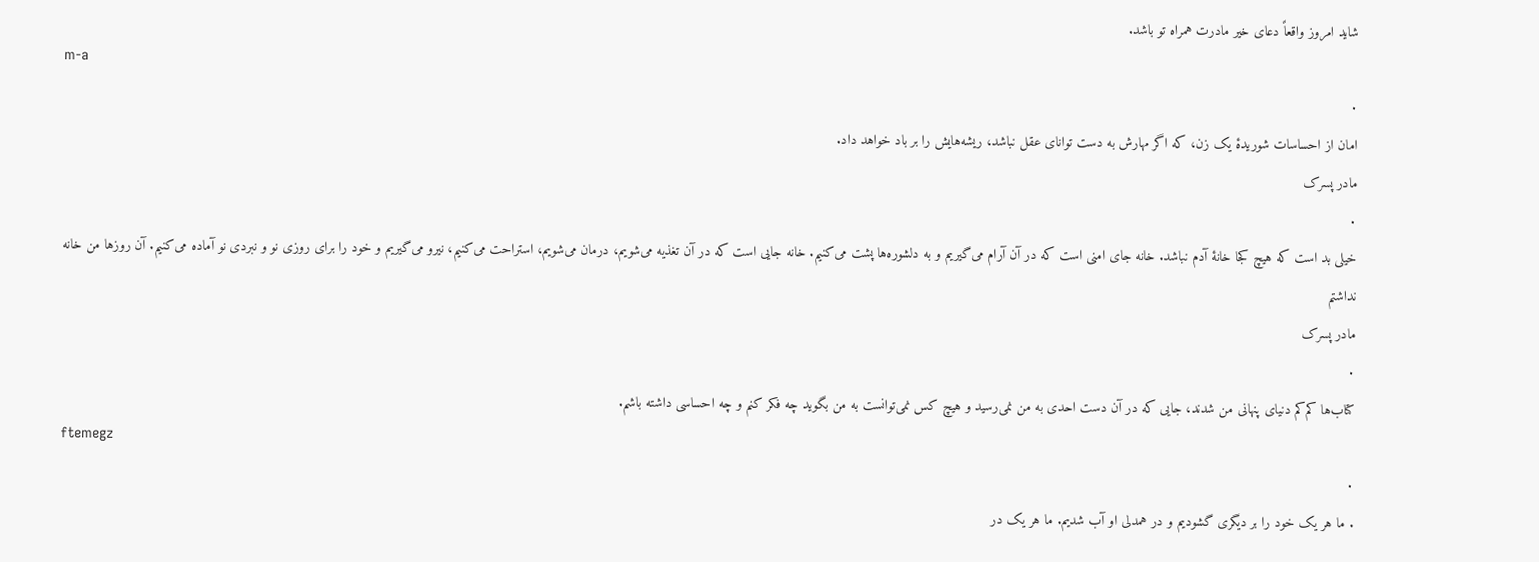شاید امروز واقعاً دعای خیر مادرت همراه تو باشد.
m-a
۰
امان از احساسات شوریدهٔ یک زن، که اگر مهارش به دست توانای عقل نباشد، ریشه‌هایش را بر باد خواهد داد.
مادر پسرک
۰
خیلی بد است که هیچ کجا خانهٔ آدم نباشد. خانه جای امنی است که در آن آرام می‌گیریم و به دلشوره‌ها پشت می‌کنیم. خانه جایی است که در آن تغذیه می‌شویم، درمان می‌شویم، استراحت می‌کنیم، نیرو می‌گیریم و خود را برای روزی نو و نبردی نو آماده می‌کنیم. آن روزها من خانه نداشتم
مادر پسرک
۰
کتاب‌ها کم‌کم دنیای پنهانی من شدند، جایی که در آن دست احدی به من نمی‌رسید و هیچ کس نمی‌توانست به من بگوید چه فکر کنم و چه احساسی داشته باشم.
ftemegz
۰
. ما هر یک خود را بر دیگری گشودیم و در همدلی او آب شدیم. ما هر یک در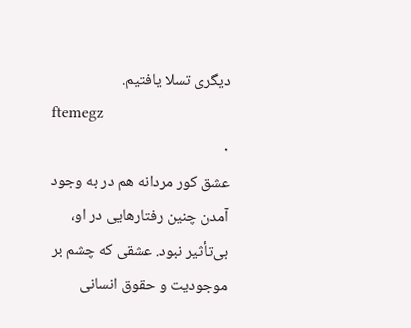دیگری تسلا یافتیم.
ftemegz
۰
عشق کور مردانه هم در به وجود آمدن چنین رفتارهایی در او، بی‌تأثیر نبود. عشقی که چشم بر موجودیت و حقوق انسانی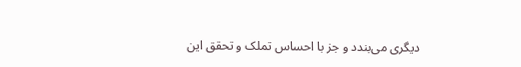دیگری می‌بندد و جز با احساس تملک و تحقق این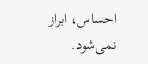احساس، ابراز نمی‌شود.